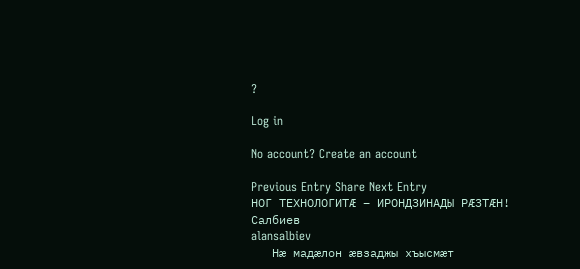?

Log in

No account? Create an account

Previous Entry Share Next Entry
НОГ ТЕХНОЛОГИТÆ – ИРОНДЗИНАДЫ РÆЗТÆН!
Салбиев
alansalbiev
   Нæ мадæлон æвзаджы хъысмæт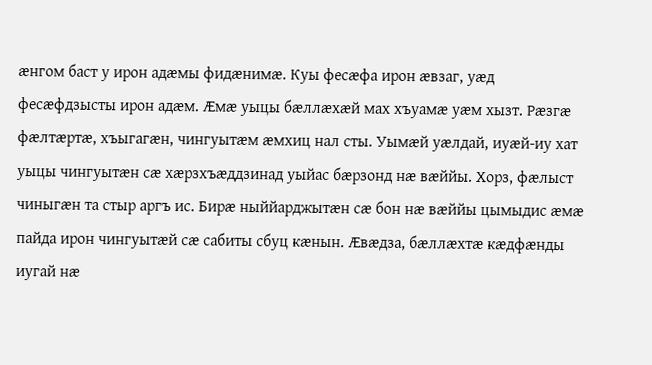æнгом баст у ирон адæмы фидæнимæ. Куы фесæфа ирон æвзаг, уæд фесæфдзысты ирон адæм. Æмæ уыцы бæллæхæй мах хъуамæ уæм хызт. Рæзгæ фæлтæртæ, хъыгагæн, чингуытæм æмхиц нал сты. Уымæй уæлдай, иуæй-иу хат уыцы чингуытæн сæ хæрзхъæддзинад уыйас бæрзонд нæ вæййы. Хорз, фæлыст чиныгæн та стыр аргъ ис. Бирæ ныййарджытæн сæ бон нæ вæййы цымыдис æмæ пайда ирон чингуытæй сæ сабиты сбуц кæнын. Æвæдза, бæллæхтæ кæдфæнды иугай нæ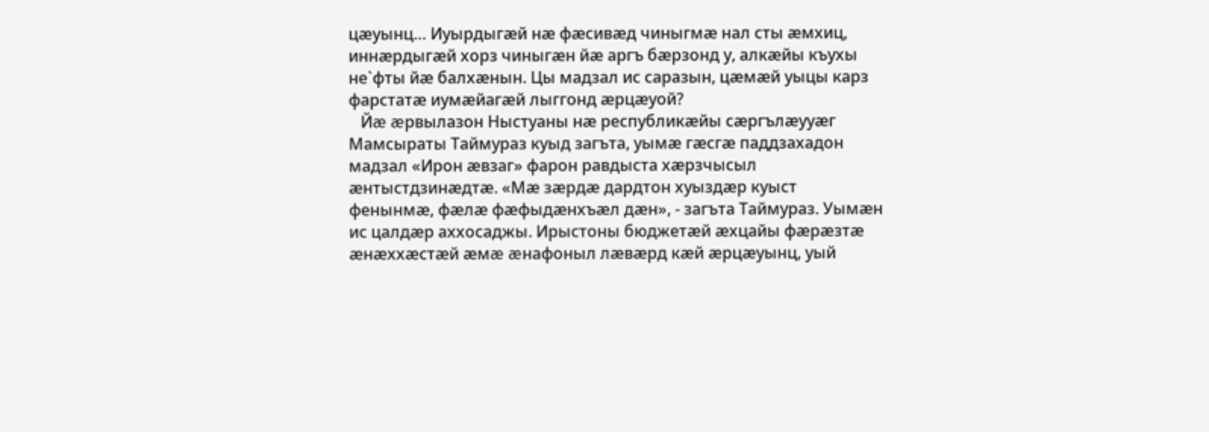цæуынц… Иуырдыгæй нæ фæсивæд чиныгмæ нал сты æмхиц, иннæрдыгæй хорз чиныгæн йæ аргъ бæрзонд у, алкæйы къухы не`фты йæ балхæнын. Цы мадзал ис саразын, цæмæй уыцы карз фарстатæ иумæйагæй лыггонд æрцæуой?
   Йæ æрвылазон Ныстуаны нæ республикæйы сæргълæууæг Мамсыраты Таймураз куыд загъта, уымæ гæсгæ паддзахадон мадзал «Ирон æвзаг» фарон равдыста хæрзчысыл æнтыстдзинæдтæ. «Мæ зæрдæ дардтон хуыздæр куыст фенынмæ, фæлæ фæфыдæнхъæл дæн», - загъта Таймураз. Уымæн ис цалдæр аххосаджы. Ирыстоны бюджетæй æхцайы фæрæзтæ æнæххæстæй æмæ æнафоныл лæвæрд кæй æрцæуынц, уый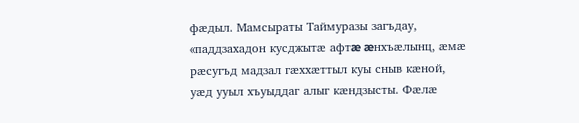фæдыл. Мамсыраты Таймуразы загъдау, «паддзахадон кусджытæ афтæ æнхъæлынц, æмæ рæсугъд мадзал гæххæттыл куы сныв кæной, уæд ууыл хъуыддаг алыг кæндзысты. Фæлæ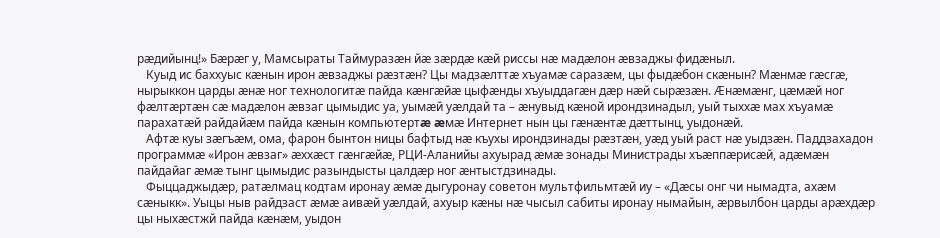рæдийынц!» Бæрæг у, Мамсыраты Таймуразæн йæ зæрдæ кæй риссы нæ мадæлон æвзаджы фидæныл.
   Куыд ис баххуыс кæнын ирон æвзаджы рæзтæн? Цы мадзæлттæ хъуамæ саразæм, цы фыдæбон скæнын? Мæнмæ гæсгæ, нырыккон царды æнæ ног технологитæ пайда кæнгæйæ цыфæнды хъуыддагæн дæр нæй сырæзæн. Æнæмæнг, цæмæй ног фæлтæртæн сæ мадæлон æвзаг цымыдис уа, уымæй уæлдай та – æнувыд кæной ирондзинадыл, уый тыххæ мах хъуамæ парахатæй райдайæм пайда кæнын компьютертæ æмæ Интернет нын цы гæнæнтæ дæттынц, уыдонæй.
   Афтæ куы зæгъæм, ома, фарон бынтон ницы бафтыд нæ къухы ирондзинады рæзтæн, уæд уый раст нæ уыдзæн. Паддзахадон программæ «Ирон æвзаг» æххæст гæнгæйæ, РЦИ-Аланийы ахуырад æмæ зонады Министрады хъæппæрисæй, адæмæн пайдайаг æмæ тынг цымыдис разындысты цалдæр ног æнтыстдзинады.
   Фыццаджыдæр, ратæлмац кодтам иронау æмæ дыгуронау советон мультфильмтæй иу – «Дæсы онг чи нымадта, ахæм сæныкк». Уыцы ныв райдзаст æмæ аивæй уæлдай, ахуыр кæны нæ чысыл сабиты иронау нымайын, æрвылбон царды арæхдæр цы ныхæстжй пайда кæнæм, уыдон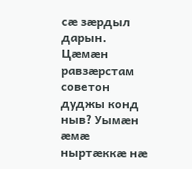сæ зæрдыл дарын. Цæмæн равзæрстам советон дуджы конд ныв? Уымæн æмæ ныртæккæ нæ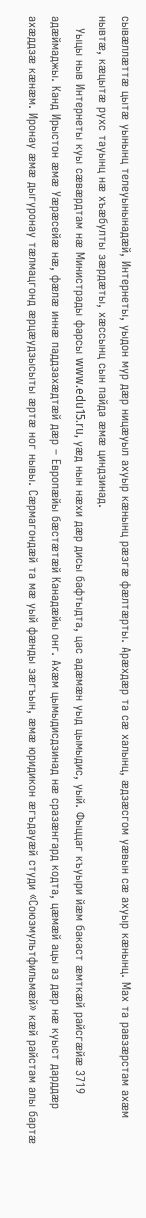сывæллæттæ цытæ уынынц телеуынынадæй, Интернеты, уыдон мур дæр ницæуыл ахуыр кæнынц рæзгæ фæлтæрты. Арæхдæр та сæ халынц, æдзæсгом уæвын сæ ахуыр кæнынц. Мах та равзæрстам ахæм нывтæ, кæцытæ рухс тауынц нæ хъæбулты зæрдæты, хæссынц сын пайда æмæ циндзинад.
   Уыцы ныв Интернеты куы сæвæрдтам нæ Министрады фарсы www.edu15.ru, уæд нын нæхи дæр дисы бафтыдта, цас адæмæн уыд цымыдис, уый. Фыццаг къуыри йæм бакаст æмткæй райсгæйæ 3719 адæймаджы. Канд Ирыстон æмæ Уæрæсейæ нæ, фæлæ иннæ паддзахæдтæй дæр – Европæйы бæстæтæй Канадæйы онг. Ахæм цымыдисдзинад нæ сразæнгард кодта, цæмæй ацы аз дæр нæ куыст дарддæр ахæддзæ кæнæм. Иронау æмæ дыгуронау тæлмацгонд æрцæудзысыты æртæ ног нывы. Сæрмагондæй та мæ уый фæнды зæгъын, æмæ юридикон æгъдауæй студи «Союзмультфильмæй» кæй райстам алы бартæ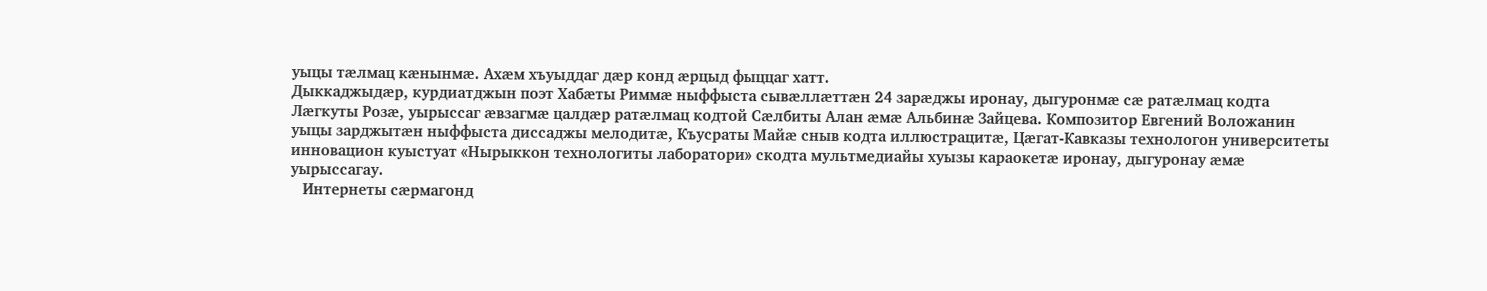уыцы тæлмац кæнынмæ. Ахæм хъуыддаг дæр конд æрцыд фыццаг хатт.
Дыккаджыдæр, курдиатджын поэт Хабæты Риммæ ныффыста сывæллæттæн 24 зарæджы иронау, дыгуронмæ сæ ратæлмац кодта Лæгкуты Розæ, уырыссаг æвзагмæ цалдæр ратæлмац кодтой Сæлбиты Алан æмæ Альбинæ Зайцева. Композитор Евгений Воложанин уыцы зарджытæн ныффыста диссаджы мелодитæ, Къусраты Майæ сныв кодта иллюстрацитæ, Цæгат-Кавказы технологон университеты инновацион куыстуат «Нырыккон технологиты лаборатори» скодта мультмедиайы хуызы караокетæ иронау, дыгуронау æмæ уырыссагау.
   Интернеты сæрмагонд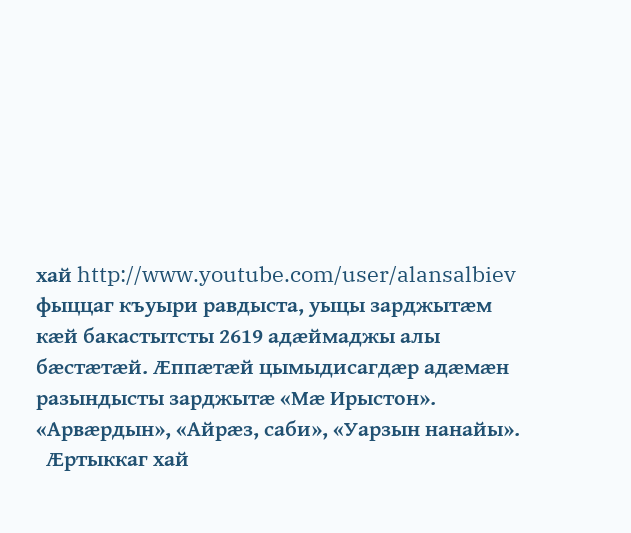хай http://www.youtube.com/user/alansalbiev фыццаг къуыри равдыста, уыцы зарджытæм кæй бакастытсты 2619 адæймаджы алы бæстæтæй. Æппæтæй цымыдисагдæр адæмæн разындысты зарджытæ «Мæ Ирыстон». «Арвæрдын», «Айрæз, саби», «Уарзын нанайы».
  Æртыккаг хай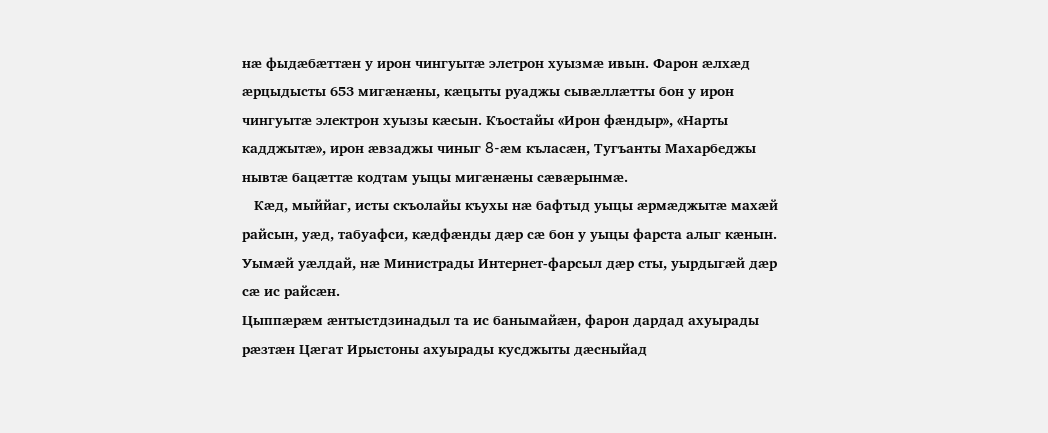нæ фыдæбæттæн у ирон чингуытæ элетрон хуызмæ ивын. Фарон æлхæд æрцыдысты 653 мигæнæны, кæцыты руаджы сывæллæтты бон у ирон чингуытæ электрон хуызы кæсын. Къостайы «Ирон фæндыр», «Нарты кадджытæ», ирон æвзаджы чиныг 8-æм къласæн, Тугъанты Махарбеджы нывтæ бацæттæ кодтам уыцы мигæнæны сæвæрынмæ.
   Кæд, мыййаг, исты скъолайы къухы нæ бафтыд уыцы æрмæджытæ махæй райсын, уæд, табуафси, кæдфæнды дæр сæ бон у уыцы фарста алыг кæнын. Уымæй уæлдай, нæ Министрады Интернет-фарсыл дæр сты, уырдыгæй дæр сæ ис райсæн.
Цыппæрæм æнтыстдзинадыл та ис банымайæн, фарон дардад ахуырады рæзтæн Цæгат Ирыстоны ахуырады кусджыты дæсныйад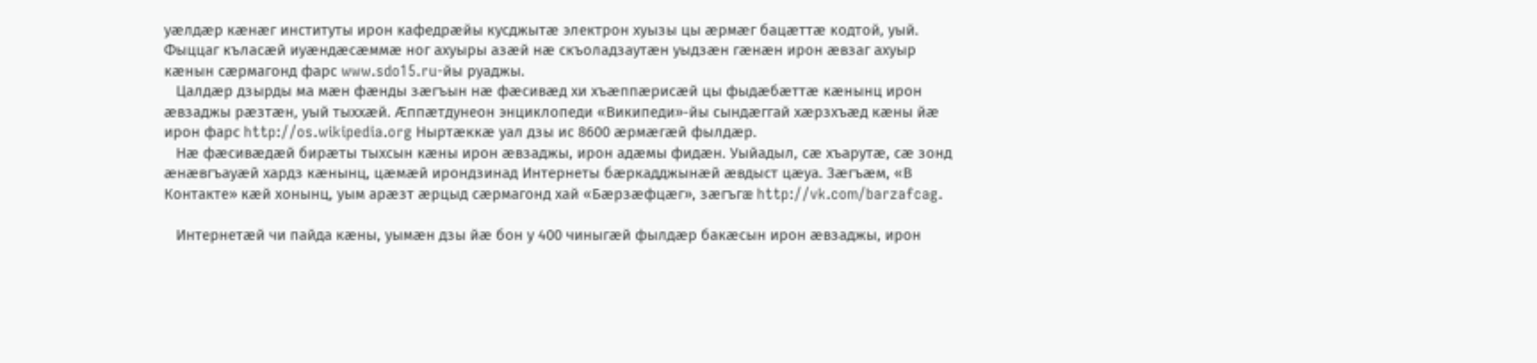уæлдæр кæнæг институты ирон кафедрæйы кусджытæ электрон хуызы цы æрмæг бацæттæ кодтой, уый. Фыццаг къласæй иуæндæсæммæ ног ахуыры азæй нæ скъоладзаутæн уыдзæн гæнæн ирон æвзаг ахуыр кæнын сæрмагонд фарс www.sdo15.ru-йы руаджы.
   Цалдæр дзырды ма мæн фæнды зæгъын нæ фæсивæд хи хъæппæрисæй цы фыдæбæттæ кæнынц ирон æвзаджы рæзтæн, уый тыххæй. Æппæтдунеон энциклопеди «Википеди»-йы сындæггай хæрзхъæд кæны йæ ирон фарс http://os.wikipedia.org Ныртæккæ уал дзы ис 8600 æрмæгæй фылдæр.
   Нæ фæсивæдæй бирæты тыхсын кæны ирон æвзаджы, ирон адæмы фидæн. Уыйадыл, сæ хъарутæ, сæ зонд æнæвгъауæй хардз кæнынц, цæмæй ирондзинад Интернеты бæркадджынæй æвдыст цæуа. Зæгъæм, «В Контакте» кæй хонынц, уым арæзт æрцыд сæрмагонд хай «Бæрзæфцæг», зæгъгæ http://vk.com/barzafcag.

   Интернетæй чи пайда кæны, уымæн дзы йæ бон у 400 чиныгæй фылдæр бакæсын ирон æвзаджы, ирон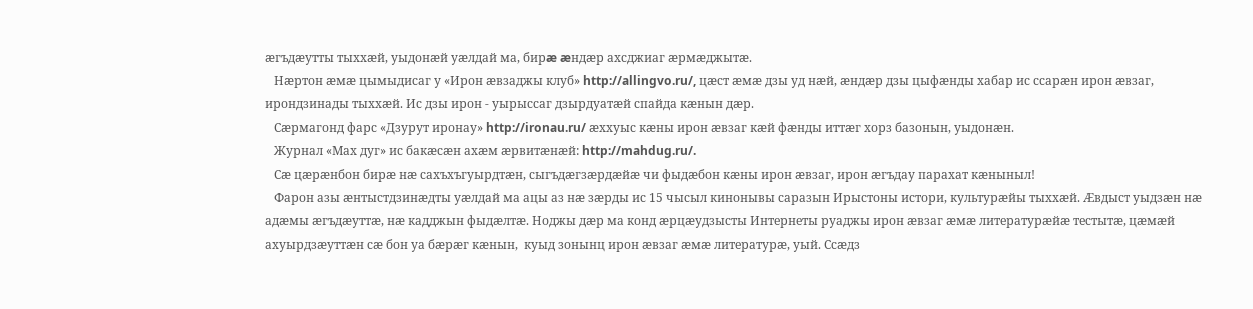æгъдæутты тыххæй, уыдонæй уæлдай ма, бирæ æндæр ахсджиаг æрмæджытæ.
   Нæртон æмæ цымыдисаг у «Ирон æвзаджы клуб» http://allingvo.ru/, цæст æмæ дзы уд нæй, æндæр дзы цыфæнды хабар ис ссарæн ирон æвзаг, ирондзинады тыххæй. Ис дзы ирон - уырыссаг дзырдуатæй спайда кæнын дæр.
   Сæрмагонд фарс «Дзурут иронау» http://ironau.ru/ æххуыс кæны ирон æвзаг кæй фæнды иттæг хорз базонын, уыдонæн.
   Журнал «Мах дуг» ис бакæсæн ахæм æрвитæнæй: http://mahdug.ru/.
   Сæ цæрæнбон бирæ нæ сахъхъгуырдтæн, сыгъдæгзæрдæйæ чи фыдæбон кæны ирон æвзаг, ирон æгъдау парахат кæныныл!
   Фарон азы æнтыстдзинæдты уæлдай ма ацы аз нæ зæрды ис 15 чысыл кинонывы саразын Ирыстоны истори, культурæйы тыххæй. Æвдыст уыдзæн нæ адæмы æгъдæуттæ, нæ кадджын фыдæлтæ. Ноджы дæр ма конд æрцæудзысты Интернеты руаджы ирон æвзаг æмæ литературæйæ тестытæ, цæмæй ахуырдзæуттæн сæ бон уа бæрæг кæнын,  куыд зонынц ирон æвзаг æмæ литературæ, уый. Ссæдз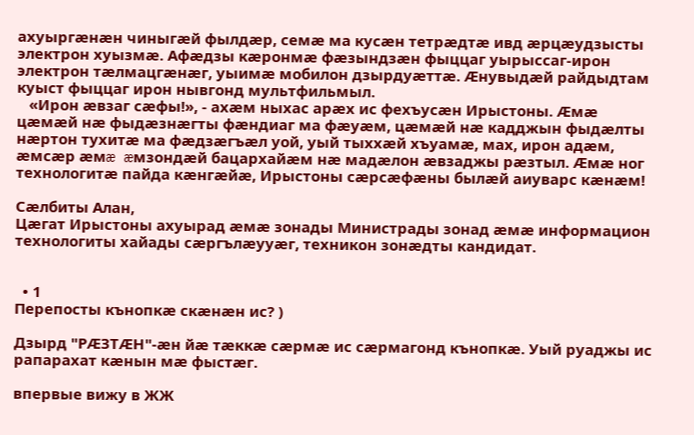ахуыргæнæн чиныгæй фылдæр, семæ ма кусæн тетрæдтæ ивд æрцæудзысты электрон хуызмæ. Афæдзы кæронмæ фæзындзæн фыццаг уырыссаг-ирон электрон тæлмацгæнæг, уыимæ мобилон дзырдуæттæ. Æнувыдæй райдыдтам куыст фыццаг ирон нывгонд мультфильмыл.
   «Ирон æвзаг сæфы!», - ахæм ныхас арæх ис фехъусæн Ирыстоны. Æмæ цæмæй нæ фыдæзнæгты фæндиаг ма фæуæм, цæмæй нæ кадджын фыдæлты нæртон тухитæ ма фæдзæгъæл уой, уый тыххæй хъуамæ, мах, ирон адæм, æмсæр æмæ æмзондæй бацархайæм нæ мадæлон æвзаджы рæзтыл. Æмæ ног технологитæ пайда кæнгæйæ, Ирыстоны сæрсæфæны былæй аиуварс кæнæм!

Сæлбиты Алан,
Цæгат Ирыстоны ахуырад æмæ зонады Министрады зонад æмæ информацион технологиты хайады сæргълæууæг, техникон зонæдты кандидат.


  • 1
Перепосты кънопкæ скæнæн ис? )

Дзырд "РÆЗТÆН"-æн йæ тæккæ сæрмæ ис сæрмагонд кънопкæ. Уый руаджы ис рапарахат кæнын мæ фыстæг.

впервые вижу в ЖЖ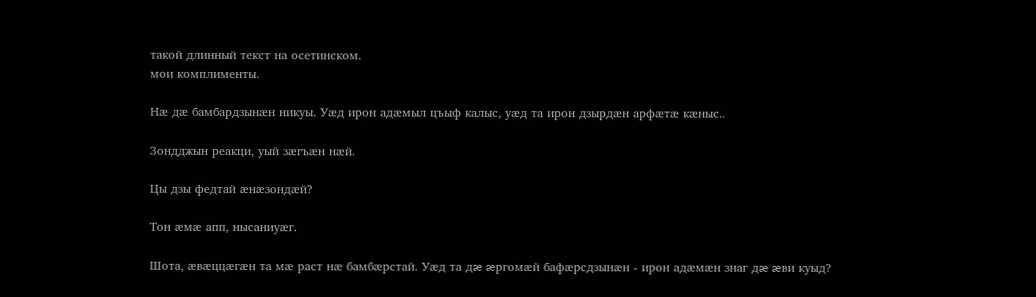такой длинный текст на осетинском.
мои комплименты.

Нæ дæ бамбардзынæн никуы. Уæд ирон адæмыл цъыф калыс, уæд та ирон дзырдæн арфæтæ кæныс..

Зондджын реакци, уый зæгъæн нæй.

Цы дзы федтай æнæзондæй?

Тон æмæ апп, нысаниуæг.

Шота, æвæццæгæн та мæ раст нæ бамбæрстай. Уæд та дæ æргомæй бафæрсдзынæн - ирон адæмæн знаг дæ æви куыд?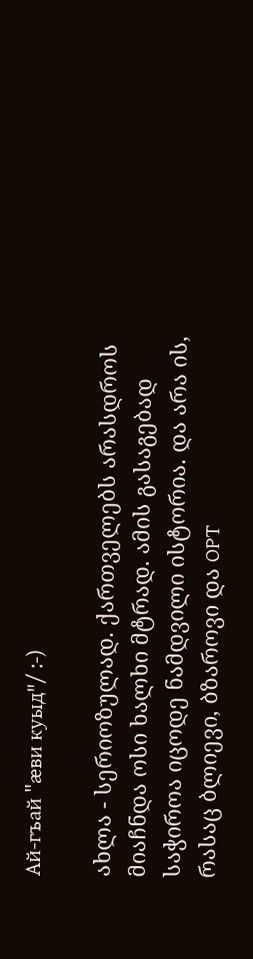Ай-гъай "æви куыд"/ :-)

ახლა - სერიოზულად. ქართველებს არასდროს მიაჩნდა ოსი ხალხი მტრად. ამის გასაგებად საჭიროა იცოდე ნამდვილი ისტორია. და არა ის, რასაც ბლიევი, ბზაროვი და ОРТ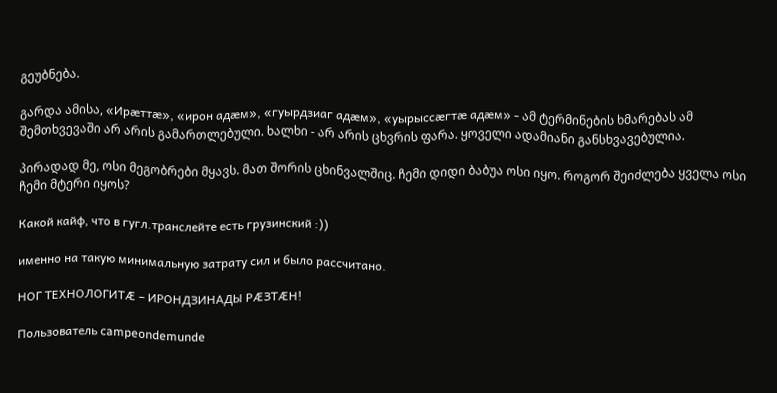გეუბნება.

გარდა ამისა, «Ирæттæ», «ирон адæм», «гуырдзиаг адæм», «уырыссæгтæ адæм» - ამ ტერმინების ხმარებას ამ შემთხვევაში არ არის გამართლებული. ხალხი - არ არის ცხვრის ფარა. ყოველი ადამიანი განსხვავებულია.

პირადად მე, ოსი მეგობრები მყავს. მათ შორის ცხინვალშიც. ჩემი დიდი ბაბუა ოსი იყო. როგორ შეიძლება ყველა ოსი ჩემი მტერი იყოს?

Какой кайф, что в гугл.транслейте есть грузинский :))

именно на такую минимальную затрату сил и было рассчитано.

НОГ ТЕХНОЛОГИТÆ – ИРОНДЗИНАДЫ РÆЗТÆН!

Пользователь campeondemunde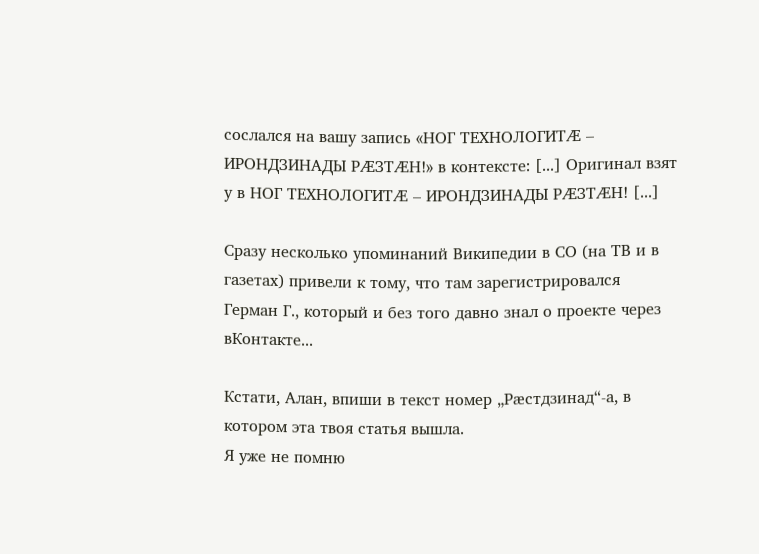сослался на вашу запись «НОГ ТЕХНОЛОГИТÆ – ИРОНДЗИНАДЫ РÆЗТÆН!» в контексте: [...] Оригинал взят у в НОГ ТЕХНОЛОГИТÆ – ИРОНДЗИНАДЫ РÆЗТÆН! [...]

Сразу несколько упоминаний Википедии в СО (на ТВ и в газетах) привели к тому, что там зарегистрировался Герман Г., который и без того давно знал о проекте через вКонтакте...

Кстати, Алан, впиши в текст номер „Рæстдзинад“-а, в котором эта твоя статья вышла.
Я уже не помню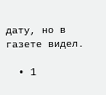дату, но в газете видел.

  • 1